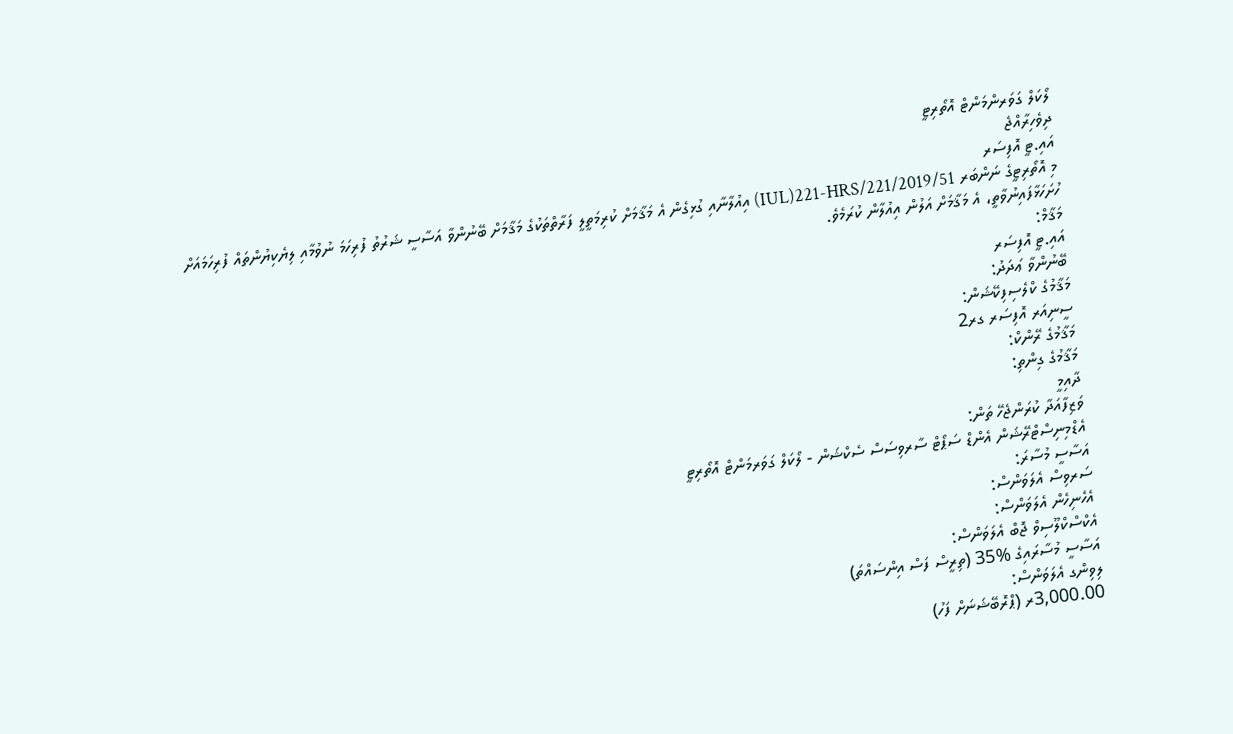ލޯކަލް ގަވަރންމަންޓް އޮތޯރިޓީ
ދިވެހިރާއްޖެ
އައި.ޓީ އޮފިސަރ
މި އޮތޯރިޓީގެ ނަންބަރ IUL)221-HRS/221/2019/51) އިއުލާނާއި ގުޅިގެން އެ މަޤާމަށް ކުރިމަތީލީ ފަރާތްތަކުގެ މަޤާމަށް ބޭނުންވާ އަސާސީ ޝަރުތު ފުރިހަމަ ނުވުމާއި ލިޔެކިޔުންތައް ފުރިހަމައަށް ހުށަހަޅާފައިނުވާތީ، އެ މަޤާމަށް އަލުން އިއުލާން ކުރަމެވެ.
މަޤާމް:
އައި.ޓީ އޮފިސަރ
ބޭނުންވާ ޢަދަދު:
މަޤާމުގެ ކްލެސިފިކޭޝަން:
ސީނިއަރ އޮފިސަރ ގރ2
މަޤާމުގެ ރޭންކް:
މަޤާމުގެ ގިންތި:
ދާއިމީ
ވަޒިފާއަދާ ކުރަންޖެހޭ ތަން:
އެޑްމިނިސްޓްރޭޝަން އެންޑް ސަޕޯޓް ސާރވިސަސް ސެކްޝަން - ލޯކަލް ގަވަރމަންޓް އޮތޯރިޓީ
އަސާސީ މުސާރަ:
ސަރވިސް އެލަވަންސް:
އެހެނިހެން އެލަވަންސް:
އެކްސްކްލޫސިވް ޖޮބް އެލަވަންސް:
އަސާސީ މުސާރައިގެ %35 (ތިރީސް ފަސް އިންސައްތަ)
ލިވިންގ އެލަވަންސް:
3,000.00ރ (ޕްރޮބޭޝަނަށް ފަހު)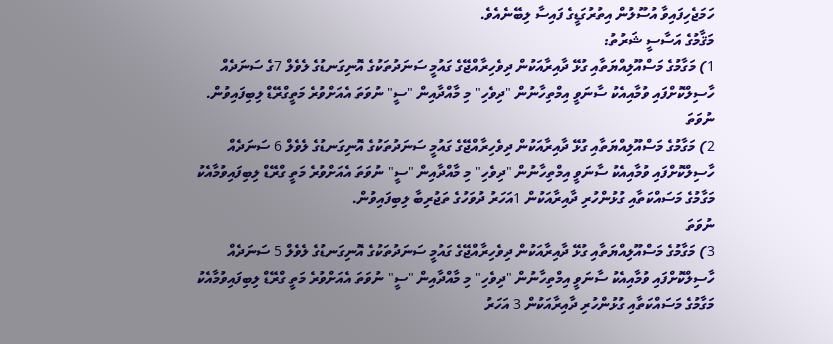ހަމަޖެހިފައިވާ އުސޫލުން އިތުރުގަޑީގެ ފައިސާ ލިބޭނެއެވެ.
މަޤާމުގެ އަސާސީ ޝަރުތު:
1) މަގާމުގެ މަސްއޫލިއްޔަތާއި ގުޅޭ ދާއިރާއަކުން ދިވެހިރާއްޖޭގެ ގައުމީ ސަނަދުތަކުގެ އޮނިގަނޑުގެ ލެވެލް 7ގެ ސަނަދެއް ހާސިލްކޮށްފައި ވުމާއިއެކު ސާނަވީ އިމްތިހާނުން "ދިވެހި" މި މާއްދާއިން "ސީ" ނުވަތަ އެއަށްވުރެ މަތީގްރޭޑް ލިބިފައިވުން.
ނުވަތަ
2) މަގާމުގެ މަސްއޫލިއްޔަތާއި ގުޅޭ ދާއިރާއަކުން ދިވެހިރާއްޖޭގެ ގައުމީ ސަނަދުތަކުގެ އޮނިގަނޑުގެ ލެވެލް 6 ސަނަދެއް ހާސިލްކޮށްފައި ވުމާއިއެކު ސާނަވީ އިމްތިހާނުން "ދިވެހި" މި މާއްދާއިން "ސީ" ނުވަތަ އެއަށްވުރެ މަތީ ގްރޭޑް ލިބިފައިވުމާއެކު މަގާމުގެ މަސައްކަތާއި ގުޅުންހުރި ދާއިރާއަކުން 1އަހަރު ދުވަހުގެ ތަޖުރިބާ ލިބިފައިވުން.
ނުވަތަ
3) މަގާމުގެ މަސްއޫލިއްޔަތާއި ގުޅޭ ދާއިރާއަކުން ދިވެހިރާއްޖޭގެ ގައުމީ ސަނަދުތަކުގެ އޮނިގަނޑުގެ ލެވެލް 5 ސަނަދެއް ހާސިލްކޮށްފައި ވުމާއިއެކު ސާނަވީ އިމްތިހާނުން "ދިވެހި" މި މާއްދާއިން "ސީ" ނުވަތަ އެއަށްވުރެ މަތީ ގްރޭޑް ލިބިފައިވުމާއެކު މަގާމުގެ މަސައްކަތާއި ގުޅުންހުރި ދާއިރާއަކުން 3 އަހަރު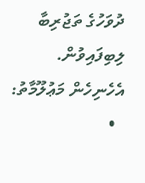ދުވަހުގެ ތަޖުރިބާ ލިބިފައިވުން.
އެހެނިހެން މަޢުލޫމާތު:
  •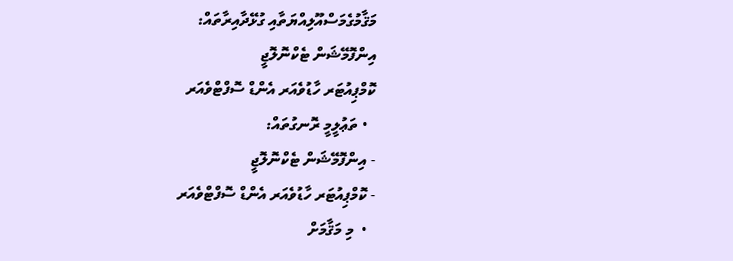މަޤާމުގެމަސްއޫލިއްޔަތާއި ގުޅޭދާއިރާތައް:
އިންފޮމޭޝަން ޓެކްނޮލޮޖީ
ކޮމްޕިއުޓަރ ހާޑުވެއަރ އެންޑް ސޮފްޓްވެއަރ
  • ތަޢުލީމީ ރޮނގުތައް:
- އިންފޮމޭޝަން ޓެކްނޮލޮޖީ
- ކޮމްޕިއުޓަރ ހާޑުވެއަރ އެންޑް ސޮފްޓްވެއަރ
  •  މި މަޤާމަށް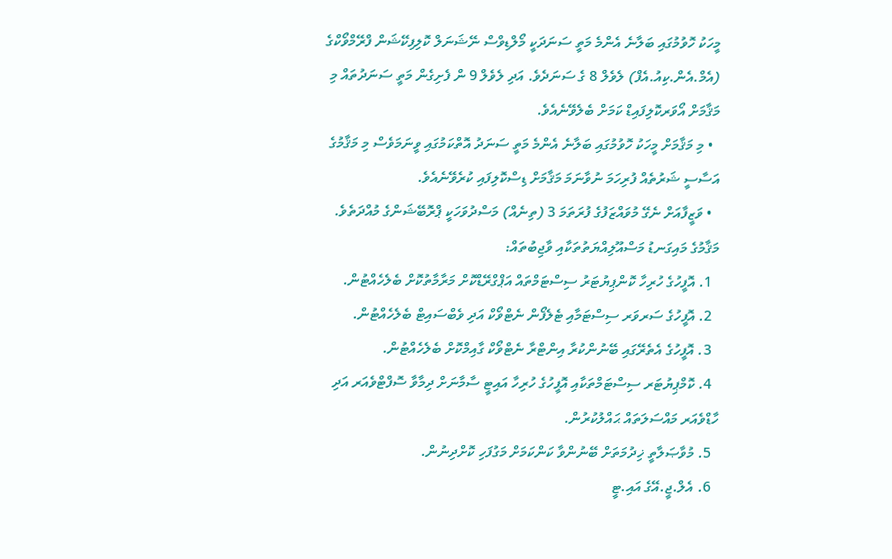މީހަކު ހޮވުމުގައި ބަލާނެ އެންމެ މަތީ ސަނަދަކީ މޯލްޑިވްސް ނޭޝަނަލް ކޮލިފިކޭޝަން ފްރޭމްވޯކްގެ (އެމް.އެން.ކިއު.އެފް) ލެވެލް 8 ގެ ސަނަދެވެ. އަދި ލެވެލް 9 ން ފެށިގެން މަތީ ސަނަދުތައް މި މަޤާމަށް އޯވަރކޮލިފައިޑް ކަމަށް ބެލެވޭނެއެވެ.
  • މި މަޤާމަށް މީހަކު ހޮވުމުގައި ބަލާނެ އެންމެ މަތީ ސަނަދު އޮތްކަމުގައި ވީނަމަވެސް މި މަޤާމުގެ އަސާސީ ޝަރުތެއް ފުރިހަމަ ނުވާނަމަ މަޤާމަށް ޑިސްކޮލިފައި ކުރެވޭނެއެވެ.
  • ވަޒީފާއަށް ނެގޭ މުވައްޒަފުގެ ފުރަތަމަ 3 (ތިނެއް) މަސްދުވަހަކީ ޕްރޮބޭޝަންގެ މުއްދަތެވެ.
މަޤާމުގެ މައިގަނޑު މަސްއޫލިއްޔަތުތަކާއި ވާޖިބުތައް:
  1. އޮފީހުގެ ހުރިހާ ކޮންޕިޔުޓަރު ސިސްޓަމްތައް އަޕްގްރޭޑްކޮށް މަރާމާތުކޮށް ބެލެހެއްޓުން.
  2. އޮފީހުގެ ސަރވަރ ސިސްޓަމާއި ޓެލެފޯން ނެޓްވޯކް އަދި ވެބްސައިޓް ބެލެހެއްޓުން.
  3. އޮފީހުގެ އެތެރޭގައި ބޭނުންކުރާ އިންޓްރާ ނެޓްވޯކް ގާއިމްކޮށް ބެލެހެއްޓުން.
  4. ކޮމްޕިޔުޓަރ ސިސްޓަމްތަކާއި އޮފީހުގެ ހުރިހާ އައިޓީ ސާމާނަށް ދިމާވާ ސޮފްޓްވެއަރ އަދި ހާޑްވެއަރ މައްސަލަތައް ޙައްލުކުރުން.
  5. މުވާޞަލާތީ ޚިދުމަތަށް ބޭނުންވާ ކަންކަމަށް މަގުފަހި ކޮށްދިނުން.
  6. އެލް.ޖީ.އޭގެ އައި.ޓީ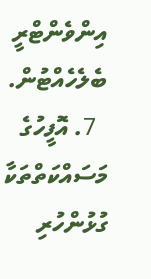އިންވެންޓްރީ ބެލެހެއްޓުން.
  7. އޮފީހުގެ މަސައްކަތްތަކާ ގުޅުންހުރި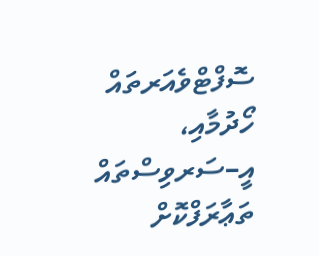ސޮފްޓްވެއަރތައް ހޯދުމާއި، އީ–ސަރވިސްތައް ތަޢާރަފްކޮށް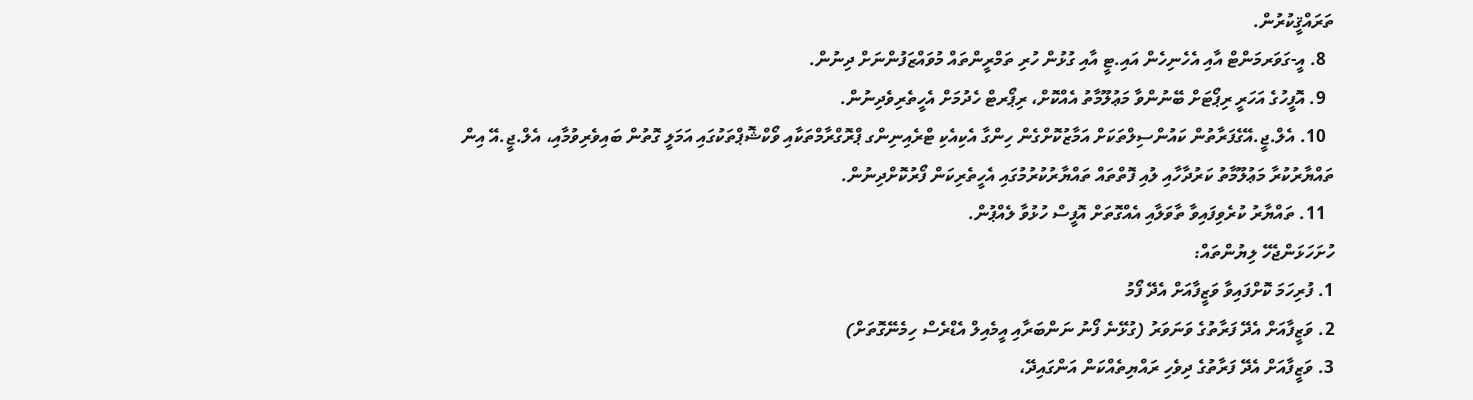ތަރައްޤީކުރުން.
  8. އީ-ގަވަރމަންޓް އާއި އެހެނިހެން އައި.ޓީ އާއި ގުޅުން ހުރި ތަމްރީންތައް މުވައްޒަފުންނަށް ދިނުން.
  9. އޮފީހުގެ އަހަރީ ރިޕޯޓަށް ބޭނުންވާ މަޢުލޫމާތު އެއްކޮށް، ރިޕޯރޓް ހެދުމަށް އެހީތެރިވެދިނުން.
  10. އެލް.ޖީ.އޭގެފަރާތުން ކައުންސިލްތަކަށް އަމާޒުކޮށްގެން ހިންގާ އެކިއެކި ޓްރެއިނިންގ ޕްރޮގްރާމްތަކާއި ވޯކްޝޮޕްތަކުގައި އަމަލީ ގޮތުން ބައިވެރިވުމާއި، އެލް.ޖީ.އޭ އިން ތައްޔާރުކުރާ މަޢުލޫމާތު ކަރުދާހާއި ލުއި ފޮތްތައް ތައްޔާރުކުރުމުގައި އެހީތެރިކަން ފޯރުކޮށްދިނުން.
  11. ތައްޔާރު ކުރެވިފައިވާ ތާވަލާއި އެއްގޮތަށް އޮފީސް ހުޅުވާ ލެއްޕުން.
ހުށަހަޅަންޖެހޭ ލިޔުންތައް:
1. ފުރިހަމަ ކޮށްފައިވާ ވަޒީފާއަށް އެދޭ ފޯމު
2. ވަޒީފާއަށް އެދޭ ފަރާތުގެ ވަނަވަރު (ގުޅޭނެ ފޯނު ނަންބަރާއި އީމެއިލް އެޑްރެސް ހިމެނޭގޮތަށް)
3. ވަޒީފާއަށް އެދޭ ފަރާތުގެ ދިވެހި ރައްޔިތެއްކަން އަންގައިދޭ،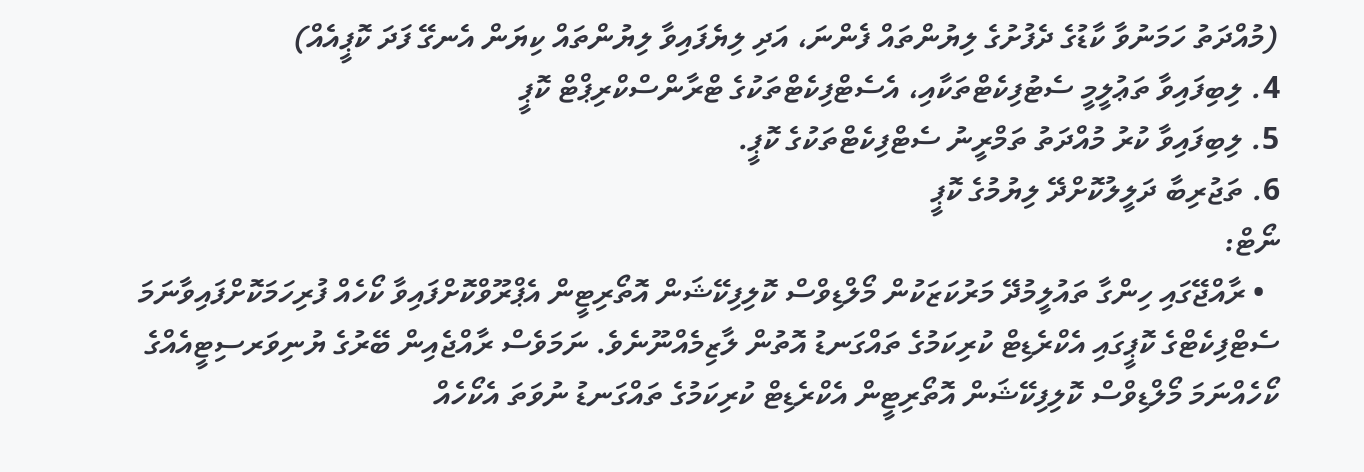(މުއްދަތު ހަމަނުވާ ކާޑުގެ ދެފުށުގެ ލިޔުންތައް ފެންނަ، އަދި ލިޔެފައިވާ ލިޔުންތައް ކިޔަން އެނގޭ ފަދަ ކޮޕީއެއް)
4. ލިބިފައިވާ ތަޢުލީމީ ސެޓުފިކެޓްތަކާއި، އެސެޓްފިކެޓްތަކުގެ ޓްރާންސްކްރިޕްޓް ކޮޕީ
5. ލިބިފައިވާ ކުރު މުއްދަތު ތަމްރީނު ސެޓްފިކެޓްތަކުގެ ކޮޕީ.
6. ތަޖުރިބާ ދަލީލުކޮށްދޭ ލިޔުމުގެ ކޮޕީ
ނޯޓް:
  • ރާއްޖޭގައި ހިންގާ ތައުލީމުދޭ މަރުކަޒަކުން މޯލްޑިވްސް ކޮލިފިކޭޝަން އޮތޯރިޓީން އެޕްރޫވްކޮށްފައިވާ ކޯހެއް ފުރިހަމަކޮށްފައިވާނަމަ ސެޓްފިކެޓްގެ ކޮޕީގައި އެކްރެޑިޓް ކުރިކަމުގެ ތައްގަނޑު އޮތުން ލާޒިމެއްނޫނެވެ. ނަމަވެސް ރާއްޖެއިން ބޭރުގެ ޔުނިވަރސިޓީއެއްގެ ކޯހެއްނަމަ މޯލްޑިވްސް ކޮލިފިކޭޝަން އޮތޯރިޓީން އެކްރެޑިޓް ކުރިކަމުގެ ތައްގަނޑު ނުވަތަ އެކޯހެއް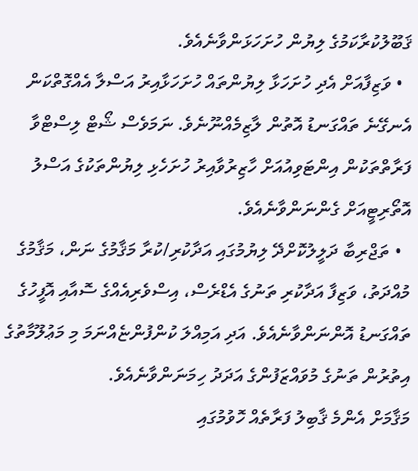ޤަބޫލުކުރާކަމުގެ ލިޔުން ހުށަހަޅަންވާނެއެވެ.
  • ވަޒިފާއަށް އެދި ހުށަހަޅާ ލިޔުންތައް ހުށަހަޅާއިރު އަސްލާ އެއްގޮތްކަން އެނގޭނެ ތައްގަނޑު އޮތުން ލާޒިމެއްނޫނެވެ. ނަމަވެސް ޝޯޓް ލިސްޓްވާ ފަރާތްތަކުން އިންޓަވިއުއަށް ހާޒިރުވާއިރު ހުށަހެޅި ލިޔުންތަކުގެ އަސްލު އޮތޯރިޓީއަށް ގެންނަންވާނެއެވެ.
  • ތަޖްރިބާ ދަލީލުކޮށްދޭ ލިޔުމުގައި އަދާކުރި/ކުރާ މަޤާމުގެ ނަން، މަޤާމުގެ މުއްދަތު، ވަޒިފާ އަދާކުރި ތަނުގެ އެޑްރެސް، އިސްވެރިއެއްގެ ސޮއާއި އޮފީހުގެ ތައްގަނޑު އޮންނަންވާނެއެވެ. އަދި އަމިއްލަ ކުންފުންޏެއްނަމަ މި މަޢުލޫމާތުގެ އިތުރުން ތަނުގެ މުވައްޒަފުންގެ އަދަދު ހިމަނަންވާނެއެވެ.
މަޤާމަށް އެންމެ ޤާބިލު ފަރާތެއް ހޮވުމުގައި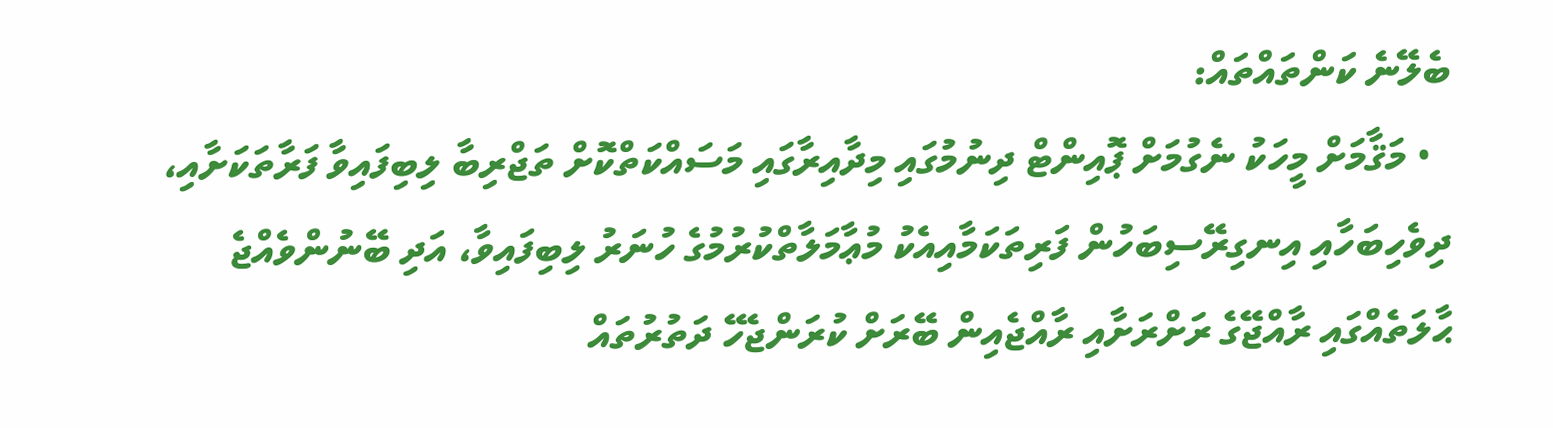ބެލޭނެ ކަންތައްތައް:
  • މަޤާމަށް މީހަކު ނެގުމަށް ޕޮއިންޓް ދިނުމުގައި މިދާއިރާގައި މަސައްކަތްކޮށް ތަޖްރިބާ ލިބިފައިވާ ފަރާތަކަށާއި، ދިވެހިބަހާއި އިނގިރޭސިބަހުން ފަރިތަކަމާއިއެކު މުޢާމަލާތްކުރުމުގެ ހުނަރު ލިބިފައިވާ، އަދި ބޭނުންވެއްޖެ ޙާލަތެއްގައި ރާއްޖޭގެ ރަށްރަށާއި ރާއްޖެއިން ބޭރަށް ކުރަންޖެހޭ ދަތުރުތައް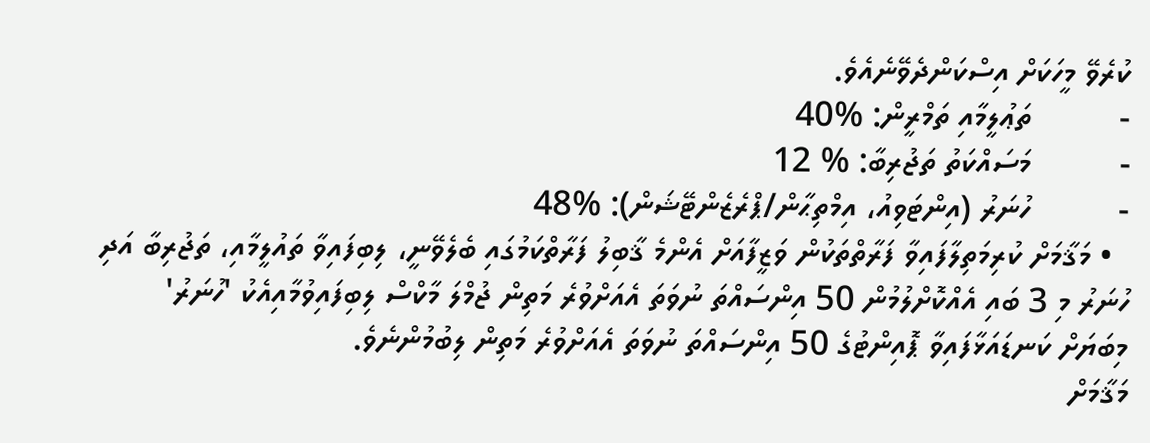ކުރެވޭ މީހަކަށް އިސްކަންދެވޭނެއެވެ.
-          ތަޢުލީމާއި ތަމްރީން: %40
-          މަސައްކަތު ތަޖުރިބާ: % 12
-          ހުނަރު (އިންޓަވިއު، އިމްތިޙާން/ޕްރެޒެންޓޭޝަން): %48
  • މަޤާމަށް ކުރިމަތިލާފައިވާ ފަރާތްތަކުން ވަޒީފާއަށް އެންމެ ޤާބިލު ފަރާތްކަމުގައި ބެލެވޭނީ، ލިބިފައިވާ ތައުލީމާއި، ތަޖުރިބާ އަދި ހުނަރު މި 3 ބައި އެއްކޮށްލުމުން 50 އިންސައްތަ ނުވަތަ އެއަށްވުރެ މަތިން ޖުމްލަ މާކްސް ލިބިފައިވުމާއިއެކު 'ހުނަރު' މިބަޔަށް ކަނޑައަޅާފައިވާ ޕޮއިންޓުގެ 50 އިންސައްތަ ނުވަތަ އެއަށްވުރެ މަތިން ލިބުމުންނެވެ.
މަޤާމަށް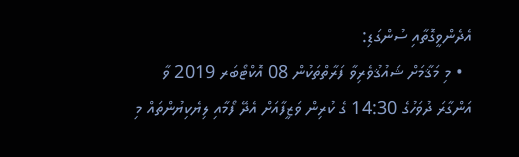އެދެންވީގޮތާއި ސުންގަޑި:
  • މި މަޤާމަށް ޝައުޤުވެރިވާ ފަރާތްތަކުން 08 އޮކްޓޯބަރ 2019 ވާ އަންގާރަ ދުވަހުގެ 14:30 ގެ ކުރިން ވަޒީފާއަށް އެދޭ ފޯމާއި ލިޔެކިޔުންތައް މި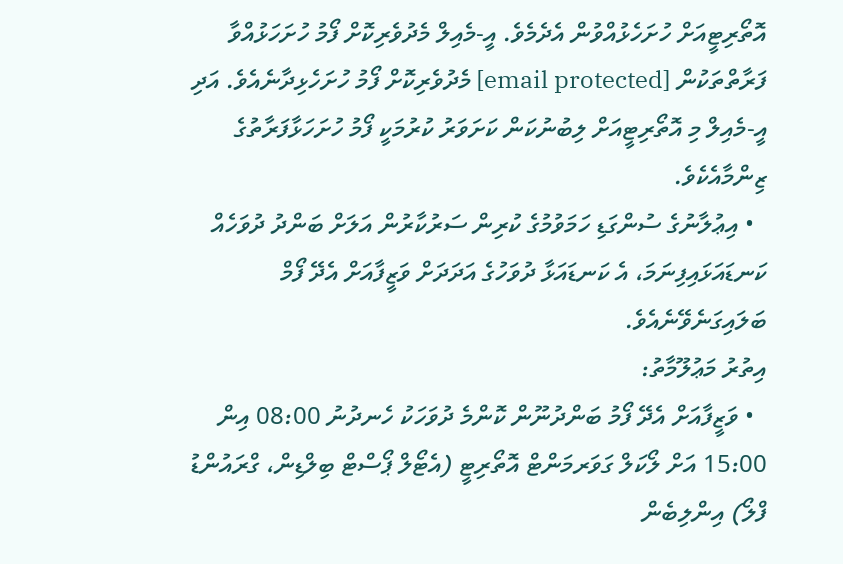އޮތޯރިޓީއަށް ހުށަހެޅުއްވުން އެދެމެވެ. އީ-މެއިލް މެދުވެރިކޮށް ފޯމު ހުށަހަޅުއްވާ ފަރާތްތަކުން [email protected] މެދުވެރިކޮށް ފޯމު ހުށަހެޅިދާނެއެވެ. އަދި އީ-މެއިލް މި އޮތޯރިޓީއަށް ލިބުނުކަން ކަށަވަރު ކުރުމަކީ ފޯމު ހުށަހަޅާފަރާތުގެ ޒިންމާއެކެވެ.
  • އިޢުލާނުގެ ސުންގަޑި ހަމަވުމުގެ ކުރިން ސަރުކާރުން އަލަށް ބަންދު ދުވަހެއް ކަނޑައަޅައިފިނަމަ، އެ ކަނޑައަޅާ ދުވަހުގެ އަދަދަށް ވަޒީފާއަށް އެދޭ ފޯމް ބަލައިގަނެވޭނެއެވެ.
އިތުރު މަޢުލޫމާތު:
  • ވަޒީފާއަށް އެދޭ ފޯމު ބަންދުނޫން ކޮންމެ ދުވަހަކު ހެނދުނު 08:00 އިން 15:00 އަށް ލޯކަލް ގަވަރމަންޓް އޮތޯރިޓީ (އެޓޯލް ޕޯސްޓް ބިލްޑިން، ގްރައުންޑު ފްލޯ) އިންލިބެން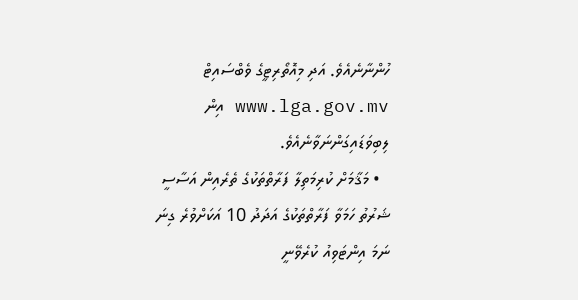ހުންނާނެއެވެ. އަދި މިއޮތޯރިޓީގެ ވެބްސައިޓް www.lga.gov.mv އިން ލިބިވަޑައިގަންނަވާނެއެވެ.
  • މަޤާމަށް ކުރިމަތިލާ ފަރާތްތަކުގެ ތެރެއިން އަސާސީ ޝަރުތު ހަމަވާ ފަރާތްތަކުގެ އަދަދު 10 އަކަށްވުރެ ގިނަ ނަމަ އިންޓަވިއު ކުރެވޭނީ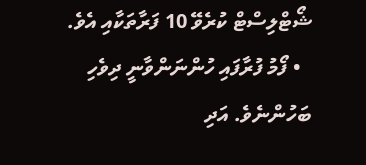ޝޯޓްލިސްޓް ކުރެވޭ 10 ފަރާތަކާއި އެވެ.
  • ފޯމު ފުރާފައި ހުންނަންވާނީ ދިވެހި ބަހުންނެވެ. އަދި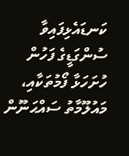ކަނޑައެޅިފައިވާ ސުންގަޑީގެ ފަހުން ހުށަހަޅާ ފޯމުތަކާއި، މައުލޫމާތު ސައްޙަނޫން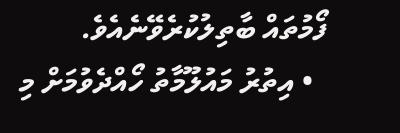ފޯމުތައް ބާތިލުކުރެވޭނެއެވެ.
  • އިތުރު މައުލޫމާތު ހޯއްދެވުމަށް މި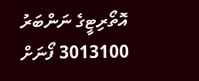އޮތޯރިޓީގެ ނަންބަރު 3013100 ފޯނަށް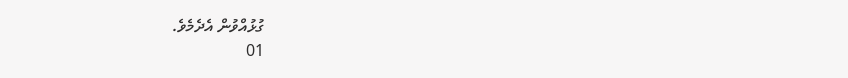ގުޅުއްވުން އެދެމެވެ.
01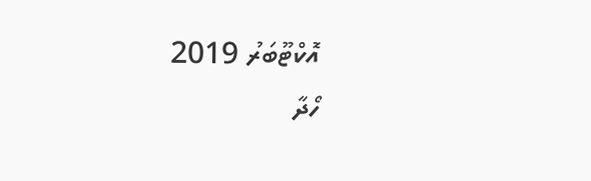އޮކްޓޫބަރު 2019
ހޯދާ